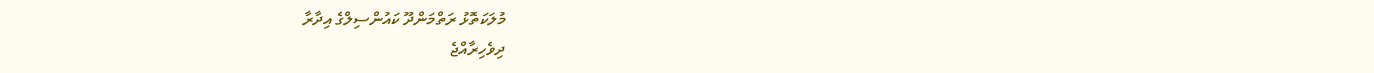މުލަކަތޮޅު ރަތްމަންދޫ ކައުންސިލްގެ އިދާރާ
ދިވެހިރާއްޖެ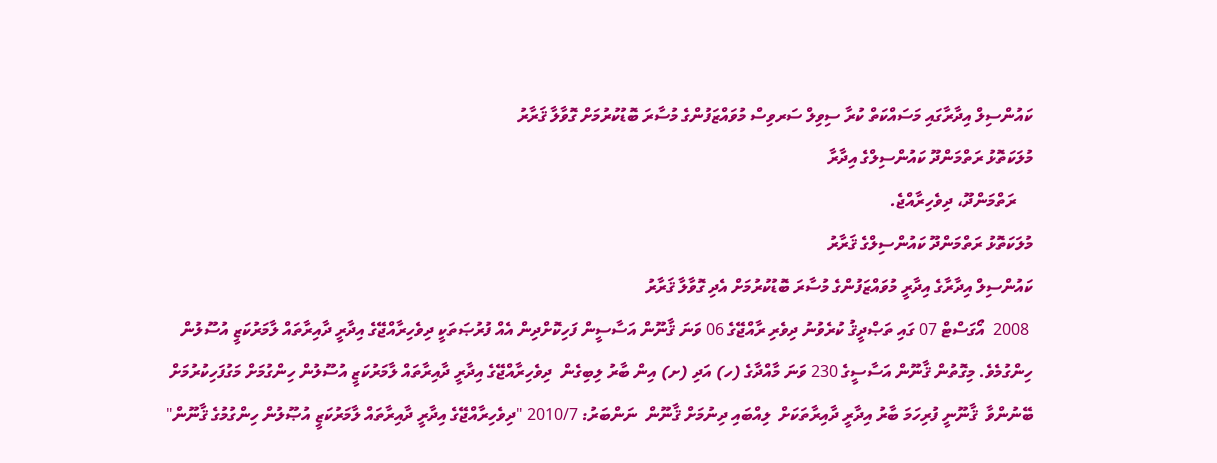ކައުންސިލް އިދާރާގައި މަސައްކަތް ކުރާ ސިވިލް ސަރވިސް މުވައްޒަފުންގެ މުސާރަ ބޮޑުކުރުމަށް ގޮވާލާ ޤަރާރު
މުލަކަތޮޅު ރަތްމަންދޫ ކައުންސިލްގެ އިދާރާ
    ރަތްމަންދޫ، ދިވެހިރާއްޖެ.
މުލަކަތޮޅު ރަތްމަންދޫ ކައުންސިލްގެ ޤަރާރު
ކައުންސިލް އިދާރާގެ އިދާރީ މުވައްޒަފުންގެ މުސާރަ ބޮޑުކުރުމަށް އެދި ގޮވާލާ ޤަރާރު
 2008  އޯގަސްޓް 07 ގައި ތަޞްދީޤު ކުރެވުނު ދިވެރި ރާއްޖޭގެ 06 ވަނަ ޤާނޫން އަސާސީން ފަހިކޮށްދިން އެއް ފުރުޞަތަކީ ދިވެހިރާއްޖޭގެ އިދާރީ ދާއިރާތައް ލާމަރުކަޒީ އުސޫލުން ހިންގުމެވެ. މިގޮތުން ޤާނޫން އަސާސީގެ 230 ވަނަ މާއްދާގެ (ހ) އަދި (ށ) އިން ބާރު ލިބިގެން  ދިވެހިރާއްޖޭގެ އިދާރީ ދާއިރާތައް ލާމަރުކަޒީ އުސޫލުން ހިންގުމަށް މަގުފަހިކުރުމަށް ބޭނުންވާ  ޤާނޫނީ ފުރިހަމަ ބާރު އިދާރީ ދާއިރާތަކަށް  ލިއްބައި ދިނުމަށް ޤާނޫން  ނަންބަރު: 2010/7 "ދިވެހިރާއްޖޭގެ އިދާރީ ދާއިރާތައް ލާމަރުކަޒީ އުޞޫލުން ހިންގުމުގެ ޤާނޫން"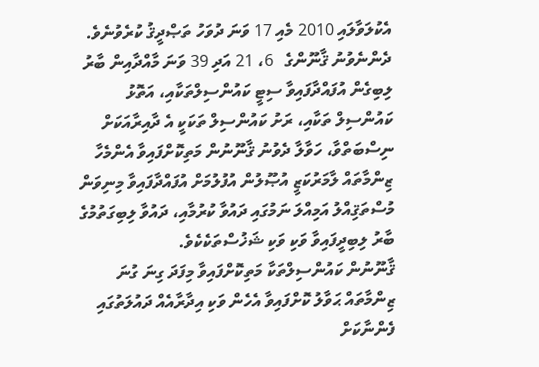އެކުލަވާލައި 2010 މެއި 17 ވަނަ ދުވަހު ތަޞްދީޤު ކުރެވުނެވެ. ދެންނެވުނު ޤާނޫންގެ   6، 21 އަދި 39 ވަނަ މާއްދާއިން ބާރު ލިބިގެން އުފައްދާފައިވާ ސިޓީ ކައުންސިލްތަކާއި، އަތޮޅު ކައުންސިލް ތަކާއި، ރަށު ކައުންސިލް ތަކަކީ އެ ދާއިރާއަކަށް ނިސްބަތްވާ، ހަވާލާ ދެވުނު ޤާނޫނުން މަތިކޮށްފައިވާ އެންމެހާ ޒިންމާތައް ލާމަރުކަޒީ އުޞޫލުން އުފުލުމަށް އުފައްދާފައިވާ މިނިވަން މުސްތަޤިއްލު އަމިއްލަ ނަމުގައި ދައުވާ ކުރުމާއި، ދައުވާ ލިބިގަތުމުގެ ބާރު ލިބިދީފައިވާ ވަކި ވަކި ޝަޚުސްތަކެކެވެ.
ޤާނޫނުން ކައުންސިލްތަކާ މަތިކޮށްފައިވާ މިފަދަ ގިނަ ގުނަ ޒިންމާތައް ޙަވާލު ކޮށްފައިވާ އެހެން ވަކި އިދާރާއެއް ދައުލަތުގައި ފެންނާކަށް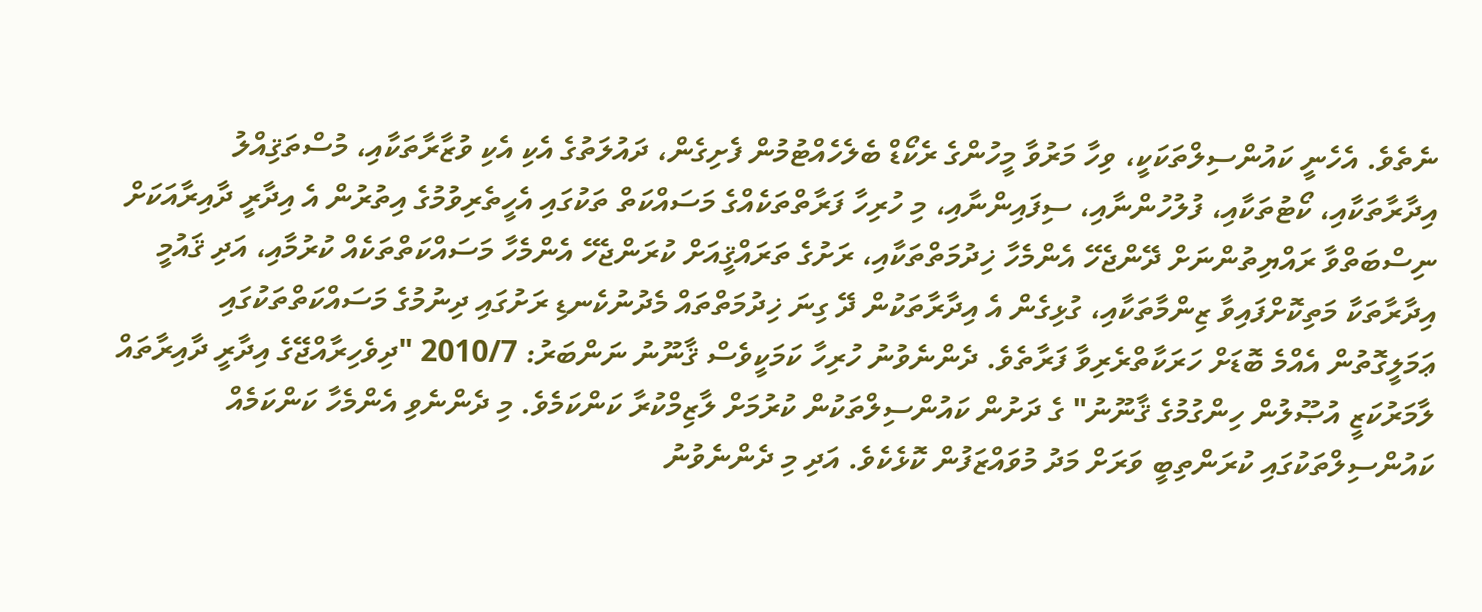ނެތެވެ. އެހެނީ ކައުންސިލްތަކަކީ، ވިހާ މަރުވާ މީހުންގެ ރެކޯޑް ބެލެހެއްޓުމުން ފެށިގެން، ދައުލަތުގެ އެކި އެކި ވުޒާރާތަކާއި، މުސްތަޤިއްލު އިދާރާތަކާއި، ކޯޓުތަކާއި، ފުލުހުންނާއި، ސިފައިންނާއި، މި ހުރިހާ ފަރާތްތަކެއްގެ މަސައްކަތް ތަކުގައި އެހީތެރިވުމުގެ އިތުރުން އެ އިދާރީ ދާއިރާއަކަށް ނިސްބަތްވާ ރައްޔިތުންނަށް ދޭންޖެހޭ އެންމެހާ ޚިދުމަތްތަކާއި، ރަށުގެ ތަރައްޤީއަށް ކުރަންޖެހޭ އެންމެހާ މަސައްކަތްތަކެއް ކުރުމާއި، އަދި ޤައުމީ އިދާރާތަކާ މަތިކޮށްފައިވާ ޒިންމާތަކާއި، ގުޅިގެން އެ އިދާރާތަކުން ދޭ ގިނަ ޚިދުމަތްތައް މެދުނުކެނޑި ރަށުގައި ދިނުމުގެ މަސައްކަތްތަކުގައި ޢަމަލީގޮތުން އެއްމެ ބޮޑަށް ހަރަކާތްރެރިވާ ފަރާތެވެ. ދެންނެވުނު ހުރިހާ ކަމަކީވެސް ޤާނޫނު ނަންބަރު: 2010/7 "ދިވެހިރާއްޖޭގެ އިދާރީ ދާއިރާތައް ލާމަރުކަޒީ އުޞޫލުން ހިންގުމުގެ ޤާނޫނު" ގެ ދަށުން ކައުންސިލްތަކުން ކުރުމަށް ލާޒިމްކުރާ ކަންކަމެވެ. މި ދެންނެވި އެންމެހާ ކަންކަމެއް ކައުންސިލްތަކުގައި ކުރަންތިބީ ވަރަށް މަދު މުވައްޒަފުން ކޮޅެކެވެ. އަދި މި ދެންނެވުނު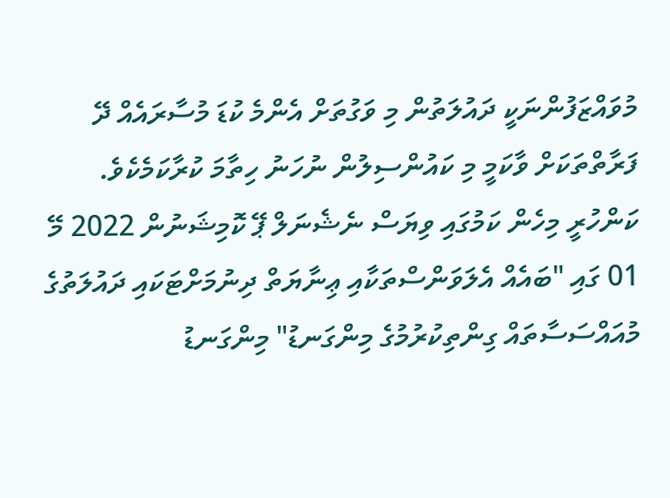މުވައްޒަފުންނަކީ ދައުލަތުން މި ވަގުތަށް އެންމެ ކުޑަ މުސާރައެއް ދޭ ފަރާތްތަކަށް ވާކަމީ މި ކައުންސިލުން ނުހަނު ހިތާމަ ކުރާކަމެކެވެ.
ކަންހުރީ މިހެން ކަމުގައި ވިޔަސް ނެޝެނަލް ޕޭ ކޮމިޝަނުން 2022 މޭ 01 ގައި "ބައެއް އެލަވަންސްތަކާއި ޢިނާޔަތް ދިނުމަށްޓަކައި ދައުލަތުގެ މުއައްސަސާތައް ގިންތިކުރުމުގެ މިންގަނޑު" މިންގަނޑު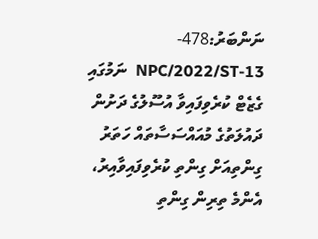ނަންބަރު:478-NPC/2022/ST-13  ނަމުގައި  ގެޒެޓް ކުރެވިފައިވާ އުސޫލުގެ ދަށުން ދައުލަތުގެ މުއައްސަސާތައް ހަތަރު ގިންތިއަށް ގިންތި ކުރެވިފައިވާއިރު، އެންމެ ތިރިން ގިންތި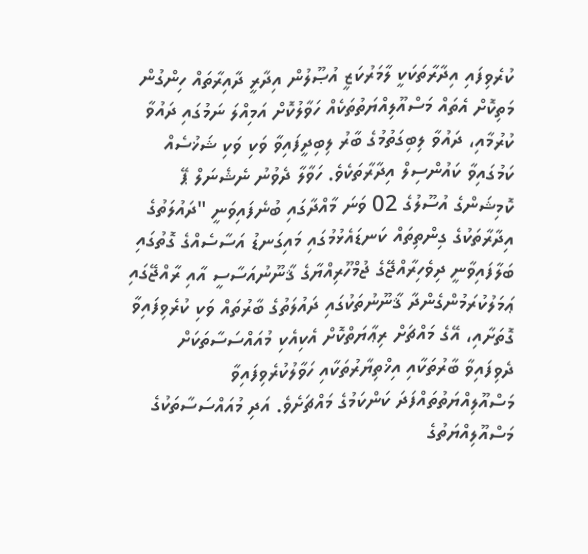ކުރެވިފައި އިދާރާތަކަކީ ލާމަރުކަޒީ އުޞޫލުން އިދާރީ ދާއިރާތައް ހިންގުން މަތިކޮށް އެތައް މަސްއޫލިއްޔަތުތަކެއް ހަވާލުކޮށް އަމިއްލަ ނަމުގައި ދައުވާ ކުރުމާއި، ދައުވާ ލިބިގަތުމުގެ ބާރު ލިބިދީފައިވާ ވަކި ވަކި ޝަޚުސެއް ކަމުގައިވާ ކައުންސިލް އިދާރާތަކެވެ. ހަވާލާ ދެވުނު ނެޝެނަލް ޕޭ ކޮމިޝަންގެ އުސޫލުގެ 02 ވަނަ މާއްދާގައި ބުނެފައިވަނީ "ދައުލަތުގެ އިދާރާތަކުގެ ގިންތިތައް ކަނޑައެޅުމުގައި މައިގަނޑު އަސާސެއްގެ ގޮތުގައި ބަލާފައިވާނީ ދިވެހިރާއްޖޭގެ ޖުމްހޫރިއްޔާގެ ޤާނޫނުއަސާސީ އާއި ރާއްޖޭގައި ޢަމަލުކުރަމުންގެންދާ ޤާނޫނުތަކުގައި ދައުލަތުގެ ބާރުތައް ވަކި ކުރެވިފައިވާ ގޮތަށާއި، އޭގެ މައްޗަށް ރިޢާޔަތްކޮށް އެކިއެކި މުއައްސަސާތަކަށް ދެވިފައިވާ ބާރުތަކާއި އިޚްތިޔާރުތަކާއި ހަވާލުކުރެވިފައިވާ މަސްއޫލިއްޔަތުތައްފަދަ ކަންކަމުގެ މައްޗަށެވެ. އަދި މުއައްސަސާތަކުގެ މަސްއޫލިއްޔަތުގެ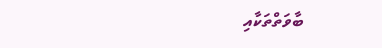ބާވަތްތަކާއި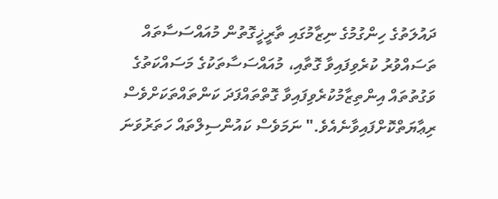ދައުލަތުގެ ހިންގުމުގެ ނިޒާމުގައި ތާރީޚީގޮތުން މުއައްސަސާތައް ތަސައްވުރު ކުރެވިފައިވާ ގޮތާއި، މުއައްސަސާތަކުގެ މަސައްކަތުގެ ވަގުތުތައް އިންތިޒާމުކުރެވިފައިވާ ގޮތްތައްފަދަ ކަންތައްތަކަށްވެސް ރިޢާޔަތްކޮށްފައިވާނެއެވެ." ނަމަވެސް ކައުންސިލްތައް ހަތަރުވަނަ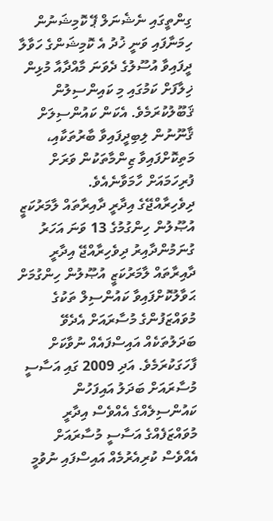ގިންތީގައި ނެޝެނަލް ޕޭ ކޮމިޝަނުން ހިމަނާފައި ވަނީ ޚުދު އެ ކޮމިޝަންގެ ހަވާލާ ދީފައިވާ އުސޫލުގެ ދެވަނަ މާއްދާއާ މުޅިން ޚިލާފަށް ކަމުގައި މި ކައިންސިލުން ޤަބޫލުކުރަމެވެ. އެކަން ކައުންސިލަށް ޤާނޫނުން ލިބިދީފައިވާ ބާރުތަކާއި، މަތިކޮށްފައިވާ ޒިންމާތަކުން ވަރަށް ފުރިހަމައަށް ހާމަވާނެއެވެ.
ދިވެހިރާއްޖޭގެ އިދާރީ ދާއިރާތައް ލާމަރުކަޒީ އުޞޫލުން ހިންގުމުގެ 13 ވަނަ އަހަރު ގުނަމުންދާއިރު ދިވެހިރާއްޖޭ އިދާރީ ދާއިރާތައް ލާމަރުކަޒީ އުޞޫލުން ހިންގުމަށް ޙަވާލުކޮށްފައިވާ ކައުންސިލް ތަކުގެ މުވައްޒަފުންގެ މުސާރައަށް އެދެވޭ ބަދަލުތަކެއް އައިސްފައެއް ނުވާކަށް ފާހަގަކުރަމެވެ. އަދި 2009 ގައި އަސާސީ މުސާރައަށް ބަދަލު އައިފަހުން ކައުންސިލެއްގެ އެއްވެސް އިދާރީ މުވައްޒަފެއްގެ އަސާސީ މުސާރައަށް އެއްވެސް ކުރިއެރުމެއް އައިސްފައި ނުވުމީ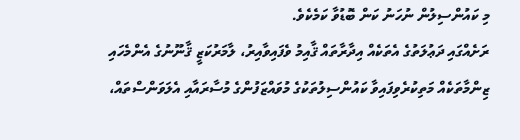މި ކައުންސިލުން ނުހަނު ކަން ބޮޑުވާ ކަމެކެވެ.
ރަށެއްގައި ދަޢުލަތުގެ އެތަކެއް އިދާރާތައް ޤާއިމު ވެފައިވާއިރު، ލާމަރުކަޒީ ޤާނޫނުގެ އެންމެހައި ޒިންމާތަކެއް މަތިކުރެވިފައިވާ ކައުންސިލުތަކުގެ މުވައްޒަފުންގެ މުސާރައާއި އެލަވަންސްތައް،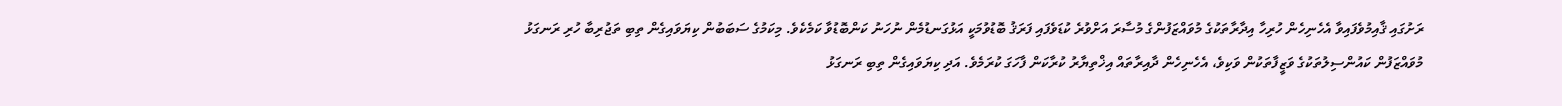ރަށުގައި ޤާއިމުވެފައިވާ އެހެނިހެން ހުރިހާ އިދާރާތަކުގެ މުވައްޒަފުންގެ މުސާރަ އަށްވުރެ ކުޑަވެފައި ފަރަޤު ބޮޑުވުމަކީ އަޅުގަނޑުމެން ނުހަނު ކަންބޮޑުވާ ކަމެކެވެ. މިކަމުގެ ސަބަބުން ކިޔަވައިގެން ތިބި ތަޖުރިބާ ހުރި ރަނގަޅު މުވައްޒަފުން ކައުންސިލުތަކުގެ ވަޒީފާތަކުން ވަކިވެ، އެހެނިހެން ދާއިރާތައް އިޚްތިޔާރު ކުރާކަން ފާހަގަ ކުރަމެވެ. އަދި ކިޔަވައިގެން ތިބި ރަނގަޅު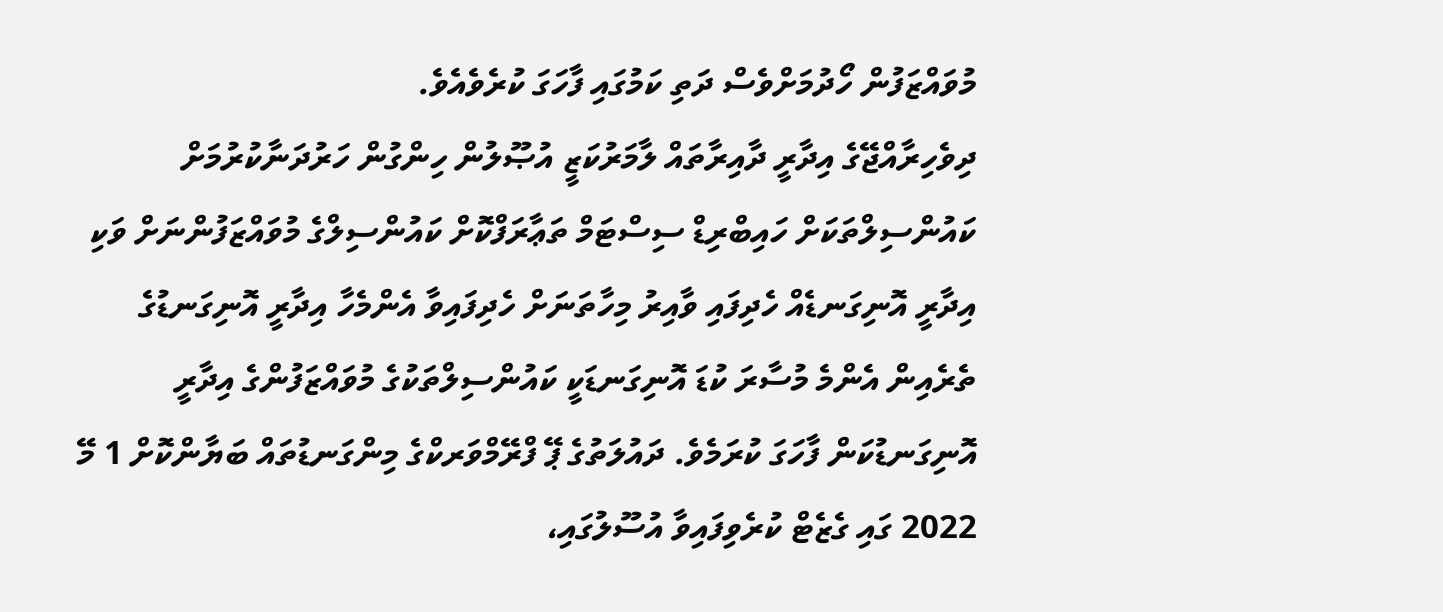މުވައްޒަފުން ހޯދުމަށްވެސް ދަތި ކަމުގައި ފާހަގަ ކުރެވެއެވެ.
ދިވެހިރާއްޖޭގެ އިދާރީ ދާއިރާތައް ލާމަރުކަޒީ އުޞޫލުން ހިންގުން ހަރުދަނާކުރުމަށް ކައުންސިލްތަކަށް ހައިބްރިޑް ސިސްޓަމް ތަޢާރަފްކޮށް ކައުންސިލްގެ މުވައްޒަފުންނަށް ވަކި އިދާރީ އޮނިގަނޑެއް ހެދިފައި ވާއިރު މިހާތަނަށް ހެދިފައިވާ އެންމެހާ އިދާރީ އޮނިގަނޑުގެ ތެރެއިން އެންމެ މުސާރަ ކުޑަ އޮނިގަނޑަކީ ކައުންސިލްތަކުގެ މުވައްޒަފުންގެ އިދާރީ އޮނިގަނޑުކަން ފާހަގަ ކުރަމެވެ. ދައުލަތުގެ ޕޭ ފްރޭމްވަރކްގެ މިންގަނޑުތައް ބަޔާންކޮށް 1 މޭ 2022 ގައި ގެޒެޓް ކުރެވިފައިވާ އުސޫލުގައި،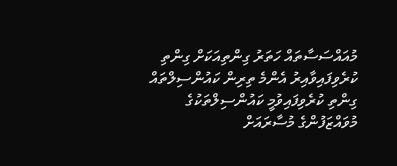މުއައްސަސާތައް ހަތަރު ގިންތިއަކަށް ގިންތި ކުރެވިފައިވާއިރު އެންމެ ތިރިން ކައުންސިލްތައް ގިންތި ކުރެވިފައިވުމީ ކައުންސިލްތަކުގެ މުވައްޒަފުންގެ މުސާރައަށް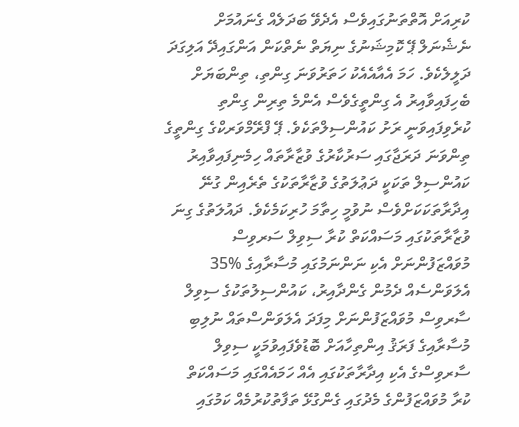ކުރިއަށް އޮތްތަނުގައިވެސް އެދެވޭ ބަދަލެއް ގެނައުމަށް ނެޝެނަލް ޕޭ ކޮމިޝަނުގެ ނިޔަތް ނެތްކަން އަންގައިދޭ އަލިގަދަ ދަލީލެކެވެ. ހަމަ އެއާއެއެކު ހަތަރުވަނަ ގިންތި، ތިންބަޔަށް ބެހިފައިވާއިރު އެ ގިންތީގެވެސް އެންމެ ތިރިން ގިންތި ކުރެވިފައިވަނީ ރަށު ކައުންސިލްތަކެވެ. ޕޭ ފްރޭމްވަރކްގެ ގިންތީގެ ތިންވަނަ ދަރަޖާގައި ސަރުކާރުގެ ވުޒާރާތައް ހިމެނިފައިވާއިރު ކައުންސިލް ތަކަކީ ދަޢުލަތުގެ ވުޒާރާތަކުގެ ތެރެއިން ގުނޭ އިދާރާތަކަކަށްވެސް ނުވުމީ ހިތާމަ ހުރިކަމެކެވެ. ދައުލަތުގެ ގިނަ ވުޒާރާތަކުގައި މަސައްކަތް ކުރާ ސިވިލް ސަރވިސް މުވައްޒަފުންނަށް އެކި ނަންނަމުގައި މުސާރާއިގެ %35 އެލަވަންސެއް ދެމުން ގެންދާއިރު، ކައުންސިލުތަކުގެ ސިވިލް ސާރވިސް މުވައްޒަފުންނަށް މިފަދަ އެލަވަންސްތައް ނުލިބި މުސާރާއިގެ ފަރަޤު އިންތިހާއަށް ބޮޑުވެފައިވުމަކީ ސިވިލް ސާރވިސްގެ އެކި އިދާރާތަކުގައި އެއް ހަމައެއްގައި މަސައްކަތް ކުރާ މުވައްޒަފުންގެ މެދުގައި ގެންގުޅޭ ތަފާތުކުރުމެއް ކަމުގައި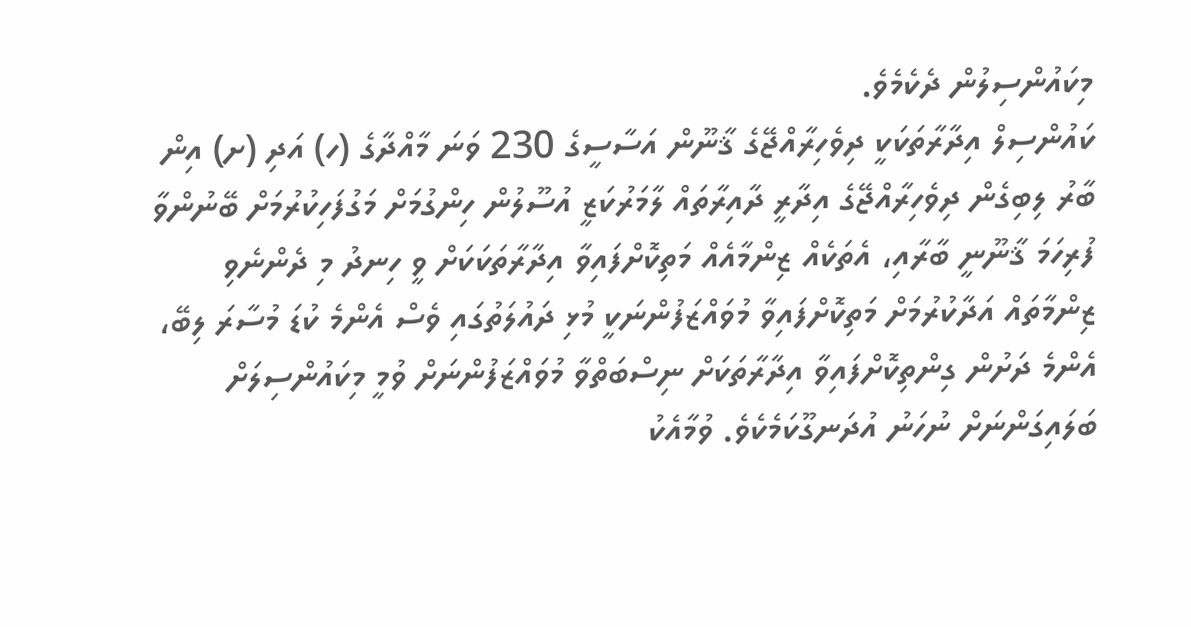މިކައުންސިލުން ދެކެމެވެ.
ކައުންސިލް އިދާރާތަކަކީ ދިވެހިރާއްޖޭގެ ޤާނޫން އަސާސީގެ 230 ވަނަ މާއްދާގެ (ހ) އަދި (ށ) އިން ބާރު ލިބިގެން ދިވެހިރާއްޖޭގެ އިދާރީ ދާއިރާތައް ލާމަރުކަޒީ އުސޫލުން ހިންގުމަށް މަގުފަހިކުރުމަށް ބޭނުންވާ ފުރިހަމަ ޤާނޫނީ ބާރާއި، އެތަކެއް ޒިންމާއެއް މަތިކޮށްފައިވާ އިދާރާތަކަކަށް ވީ ހިނދު މި ދެންނެވި ޒިންމާތައް އަދާކުރުމަށް މަތިކޮށްފައިވާ މުވައްޒަފުންނަކީ މުޅި ދައުލަތުގައި ވެސް އެންމެ ކުޑަ މުސާރަ ލިބޭ، އެންމެ ދަށުން ގިންތިކޮށްފައިވާ އިދާރާތަކަށް ނިސްބަތްވާ މުވައްޒަފުންނަށް ވުމީ މިކައުންސިލަށް ބަލައިގަންނަށް ނުހަނު އުދަނގޫކަމެކެވެ. ވުމާއެކު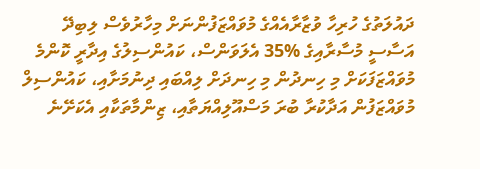ދައުލަތުގެ ހުރިހާ ވުޒާރާއެއްގެ މުވައްޒަފުންނަށް މިހާރުވެސް ލިބިދޭ އަސާސީ މުސާރާއިގެ %35 އެލަވަންސް، ކައުންސިލުގެ އިދާރީ ކޮންމެ މުވައްޒަފަކަށް މި ހިނދުން މި ހިނދަށް ލިއްބައި ދިނުމަށާއި، ކައުންސިލް މުވައްޒަފުން އަދާކުރާ ބުރަ މަސްއޫލިއްޔަތާއި، ޒިންމާތަކާއި އެކަށޭނެ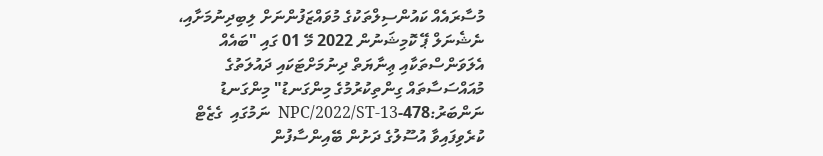މުސާރައެއް ކައުންސިލްތަކުގެ މުވައްޒަފުންނަށް ލިބިދިނުމަށާއި، ނެޝެނަލް ޕޭ ކޮމިޝަނުން 2022 މޭ 01 ގައި "ބައެއް އެލަވަންސްތަކާއި ޢިނާޔަތް ދިނުމަށްޓަކައި ދައުލަތުގެ މުއައްސަސާތައް ގިންތިކުރުމުގެ މިންގަނޑު" މިންގަނޑު ނަންބަރު:478-NPC/2022/ST-13  ނަމުގައި  ގެޒެޓް ކުރެވިފައިވާ އުސޫލުގެ ދަށުން ބޭއިންސާފުން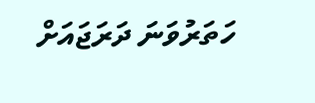ހަތަރުވަނަ ދަރަޖައަށް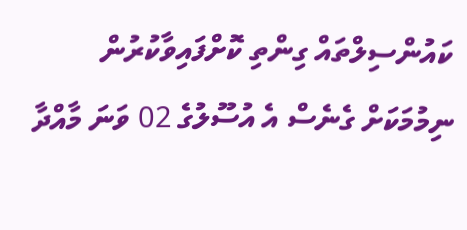ކައުންސިލްތައް ގިންތި ކޮށްފައިވާކުރުން ނިމުމަކަށް ގެނެސް އެ އުސޫލުގެ 02 ވަނަ މާއްދާ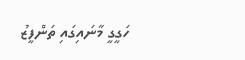ހަގީގީ މާނައިގައި ތަންފީޒު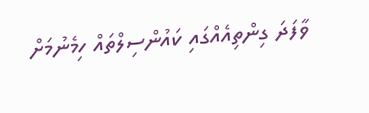ވާފަދަ ގިންތިއެއްގައި ކައުންސިލްތައް ހިމެނުމަށް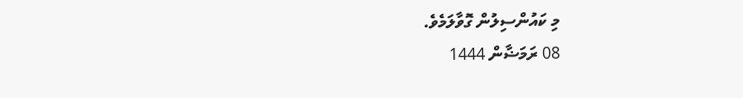މި ކައުންސިލުން ގޮވާލަމެވެ.
08 ރަމަޟާން 1444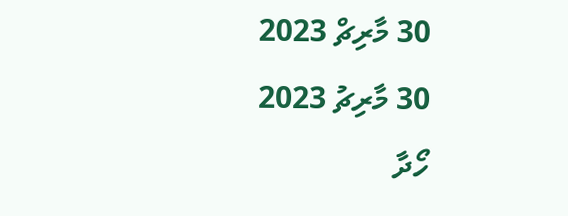30 މާރިޗް 2023
30 މާރިޗު 2023
ހޯދާ